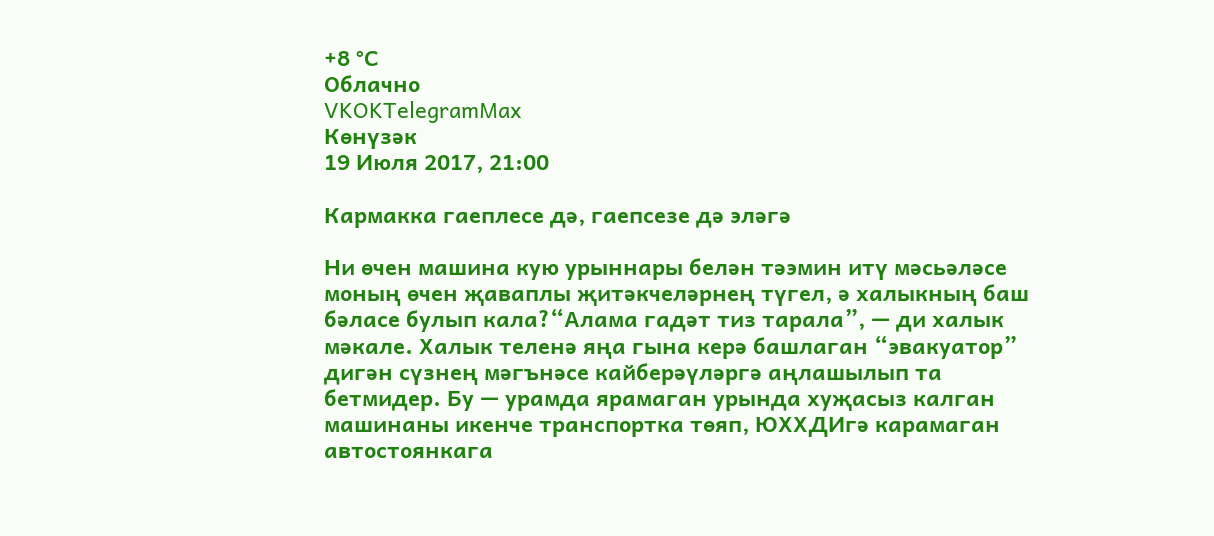+8 °С
Облачно
VKOKTelegramMax
Көнүзәк
19 Июля 2017, 21:00

Кармакка гаеплесе дә, гаепсезе дә эләгә

Ни өчен машина кую урыннары белән тәэмин итү мәсьәләсе моның өчен җаваплы җитәкчеләрнең түгел, ә халыкның баш бәласе булып кала?“Алама гадәт тиз тарала”, — ди халык мәкале. Халык теленә яңа гына керә башлаган “эвакуатор” дигән сүзнең мәгънәсе кайберәүләргә аңлашылып та бетмидер. Бу — урамда ярамаган урында хуҗасыз калган машинаны икенче транспортка төяп, ЮХХДИгә карамаган автостоянкага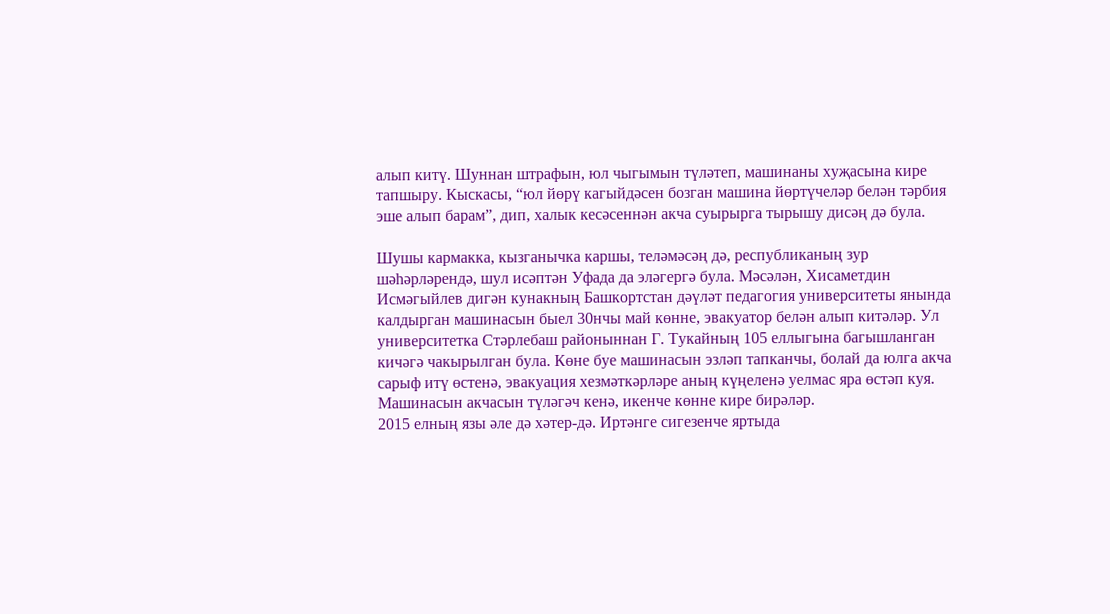алып китү. Шуннан штрафын, юл чыгымын түләтеп, машинаны хуҗасына кире тапшыру. Кыскасы, “юл йөрү кагыйдәсен бозган машина йөртүчеләр белән тәрбия эше алып барам”, дип, халык кесәсеннән акча суырырга тырышу дисәң дә була.

Шушы кармакка, кызганычка каршы, теләмәсәң дә, республиканың зур шәһәрләрендә, шул исәптән Уфада да эләгергә була. Мәсәлән, Хисаметдин Исмәгыйлев дигән кунакның Башкортстан дәүләт педагогия университеты янында калдырган машинасын быел 30нчы май көнне, эвакуатор белән алып китәләр. Ул университетка Стәрлебаш районыннан Г. Тукайның 105 еллыгына багышланган кичәгә чакырылган була. Көне буе машинасын эзләп тапканчы, болай да юлга акча сарыф итү өстенә, эвакуация хезмәткәрләре аның күңеленә уелмас яра өстәп куя. Машинасын акчасын түләгәч кенә, икенче көнне кире бирәләр.
2015 елның язы әле дә хәтер-дә. Иртәнге сигезенче яртыда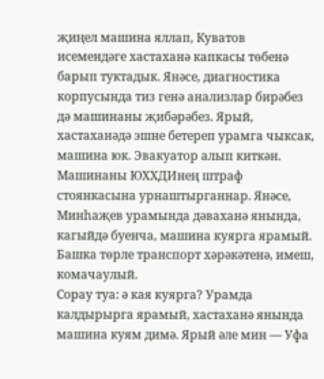җиңел машина яллап, Куватов исемендәге хастаханә капкасы төбенә барып туктадык. Янәсе, диагностика корпусында тиз генә анализлар бирәбез дә машинаны җибәрәбез. Ярый, хастаханәдә эшне бетереп урамга чыксак, машина юк. Эвакуатор алып киткән. Машинаны ЮХХДИнең штраф стоянкасына урнаштырганнар. Янәсе, Минһаҗев урамында дәваханә янында, кагыйдә буенча, машина куярга ярамый. Башка төрле транспорт хәрәкәтенә, имеш, комачаулый.
Сорау туа: ә кая куярга? Урамда калдырырга ярамый, хастаханә янында машина куям димә. Ярый әле мин — Уфа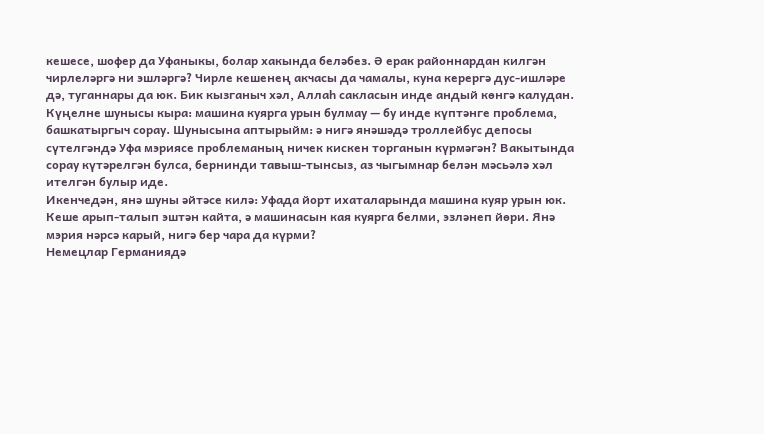кешесе, шофер да Уфаныкы, болар хакында беләбез. Ә ерак районнардан килгән чирлеләргә ни эшләргә? Чирле кешенең акчасы да чамалы, куна керергә дус-ишләре дә, туганнары да юк. Бик кызганыч хәл, Аллаһ сакласын инде андый көнгә калудан.
Күңелне шунысы кыра: машина куярга урын булмау — бу инде күптәнге проблема, башкатыргыч сорау. Шунысына аптырыйм: ә нигә янәшәдә троллейбус депосы сүтелгәндә Уфа мэриясе проблеманың ничек кискен торганын күрмәгән? Вакытында сорау күтәрелгән булса, бернинди тавыш-тынсыз, аз чыгымнар белән мәсьәлә хәл ителгән булыр иде.
Икенчедән, янә шуны әйтәсе килә: Уфада йорт ихаталарында машина куяр урын юк. Кеше арып-талып эштән кайта, ә машинасын кая куярга белми, эзләнеп йөри. Янә мэрия нәрсә карый, нигә бер чара да күрми?
Немецлар Германиядә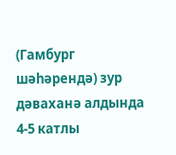(Гамбург шәһәрендә) зур дәваханә алдында 4-5 катлы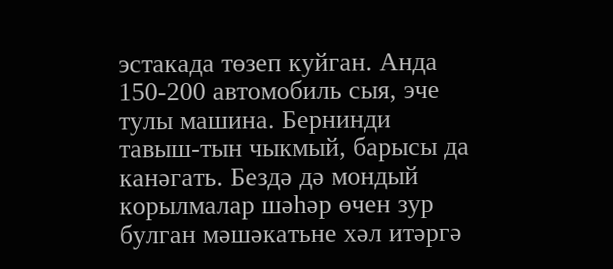эстакада төзеп куйган. Анда 150-200 автомобиль сыя, эче тулы машина. Бернинди тавыш-тын чыкмый, барысы да канәгать. Бездә дә мондый корылмалар шәһәр өчен зур булган мәшәкатьне хәл итәргә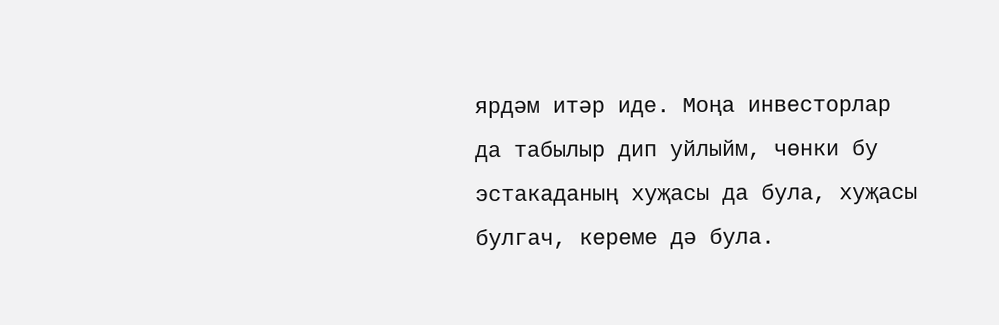ярдәм итәр иде. Моңа инвесторлар да табылыр дип уйлыйм, чөнки бу эстакаданың хуҗасы да була, хуҗасы булгач, кереме дә була.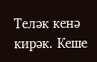Теләк кенә кирәк. Кеше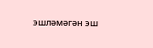эшләмәгән эш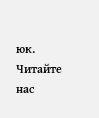юк.
Читайте нас